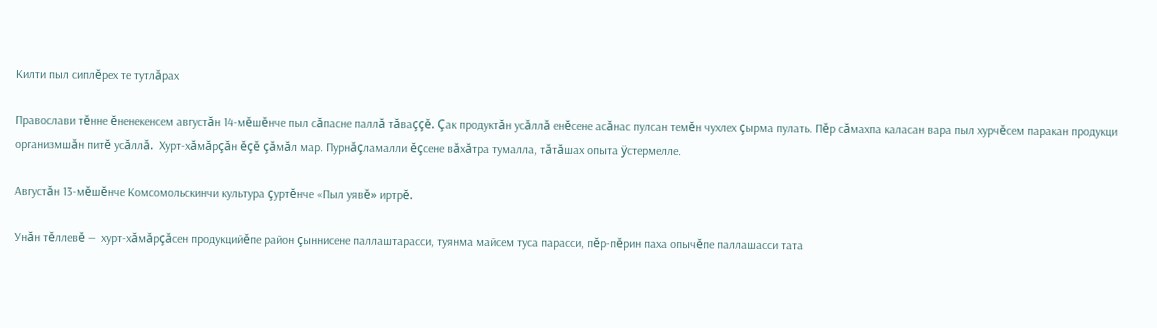Килти пыл сиплĕрех те тутлăрах

Православи тĕнне ĕненекенсем августăн 14-мĕшĕнче пыл сăпасне паллă тăваççĕ. Çак продуктăн усăллă енĕсене асăнас пулсан темĕн чухлех çырма пулать. Пĕр сăмахпа каласан вара пыл хурчĕсем паракан продукци организмшăн питĕ усăллă.  Хурт-хăмăрçăн ĕçĕ çăмăл мар. Пурнăçламалли ĕçсене вăхăтра тумалла, тăтăшах опыта ÿстермелле.

Августăн 13-мĕшĕнче Комсомольскинчи культура çуртĕнче «Пыл уявĕ» иртрĕ.

Унăн тĕллевĕ —  хурт-хăмăрçăсен продукцийĕпе район çыннисене паллаштарасси, туянма майсем туса парасси, пĕр-пĕрин паха опычĕпе паллашасси тата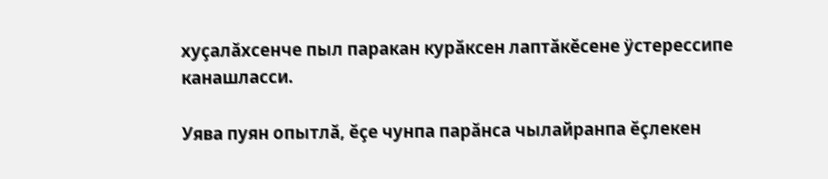хуçалăхсенче пыл паракан курăксен лаптăкĕсене ÿстерессипе канашласси.

Уява пуян опытлă, ĕçе чунпа парăнса чылайранпа ĕçлекен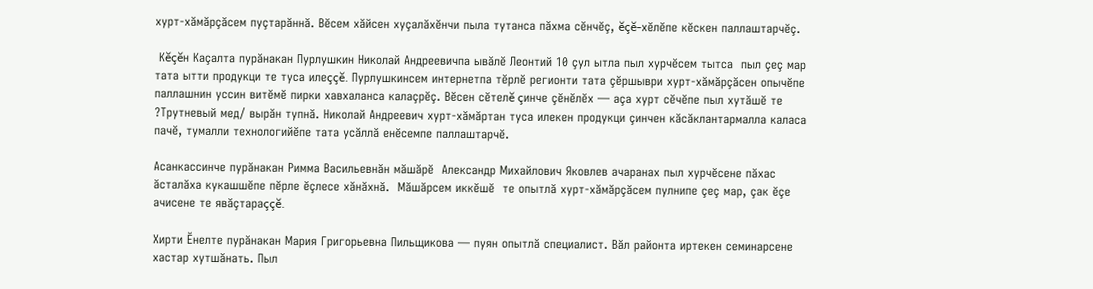хурт-хăмăрçăсем пуçтарăннă. Вĕсем хăйсен хуçалăхĕнчи пыла тутанса пăхма сĕнчĕç, ĕçĕ-хĕлĕпе кĕскен паллаштарчĕç.

 Кĕçĕн Каçалта пурăнакан Пурлушкин Николай Андреевичпа ывăлĕ Леонтий 10 çул ытла пыл хурчĕсем тытса  пыл çеç мар тата ытти продукци те туса илеççĕ. Пурлушкинсем интернетпа тĕрлĕ регионти тата çĕршыври хурт-хăмăрçăсен опычĕпе паллашнин уссин витĕмĕ пирки хавхаланса калаçрĕç. Вĕсен сĕтелĕ çинче çĕнĕлĕх — аçа хурт сĕчĕпе пыл хутăшĕ те ?Трутневый мед/ вырăн тупнă. Николай Андреевич хурт-хăмăртан туса илекен продукци çинчен кăсăклантармалла каласа пачĕ, тумалли технологийĕпе тата усăллă енĕсемпе паллаштарчĕ.

Асанкассинче пурăнакан Римма Васильевнăн мăшăрĕ  Александр Михайлович Яковлев ачаранах пыл хурчĕсене пăхас ăсталăха кукашшĕпе пĕрле ĕçлесе хăнăхнă.  Мăшăрсем иккĕшĕ  те опытлă хурт-хăмăрçăсем пулнипе çеç мар, çак ĕçе ачисене те явăçтараççĕ.

Хирти Ĕнелте пурăнакан Мария Григорьевна Пильщикова — пуян опытлă специалист. Вăл районта иртекен семинарсене хастар хутшăнать. Пыл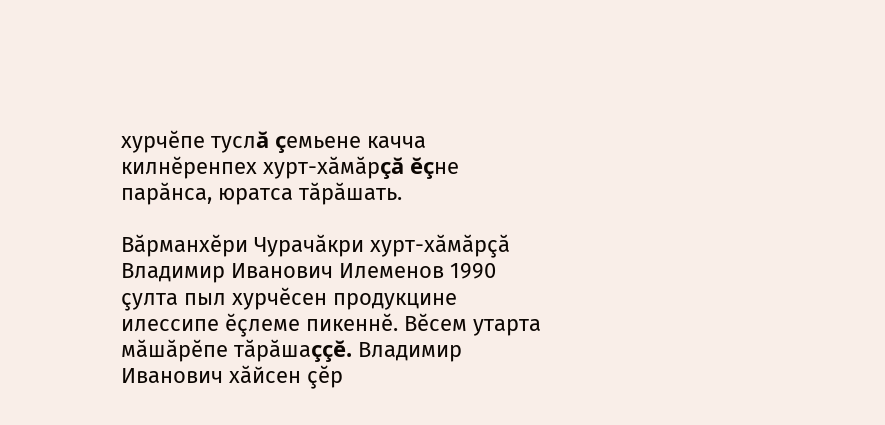хурчĕпе туслă çемьене качча килнĕренпех хурт-хăмăрçă ĕçне парăнса, юратса тăрăшать.

Вăрманхĕри Чурачăкри хурт-хăмăрçă Владимир Иванович Илеменов 1990 çулта пыл хурчĕсен продукцине илессипе ĕçлеме пикеннĕ. Вĕсем утарта мăшăрĕпе тăрăшаççĕ. Владимир Иванович хăйсен çĕр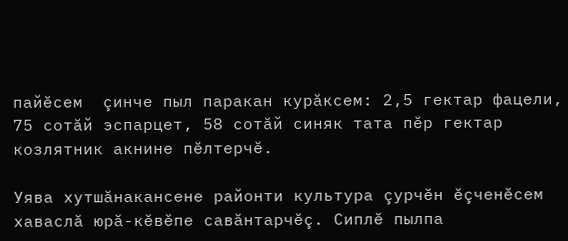пайĕсем  çинче пыл паракан курăксем: 2,5 гектар фацели, 75 сотăй эспарцет, 58 сотăй синяк тата пĕр гектар козлятник акнине пĕлтерчĕ.

Уява хутшăнакансене районти культура çурчĕн ĕçченĕсем хаваслă юрă-кĕвĕпе савăнтарчĕç. Сиплĕ пылпа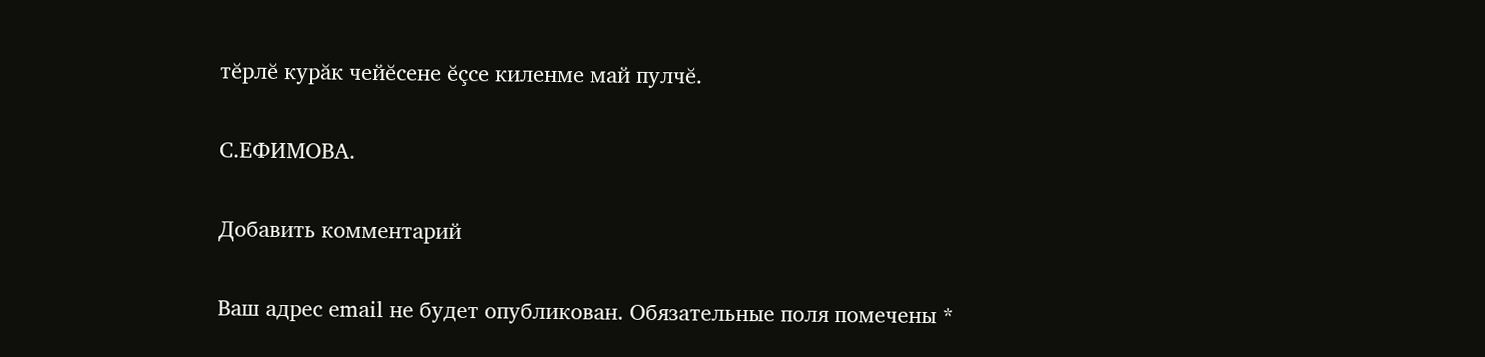тĕрлĕ курăк чейĕсене ĕçсе киленме май пулчĕ.

С.ЕФИМОВА.

Добавить комментарий

Ваш адрес email не будет опубликован. Обязательные поля помечены *